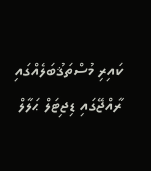ކައިރި މުސްތަޤުބަލެއްގައި ރާއްޖޭގައި ޑިޖިޓަލް ޙަލާލް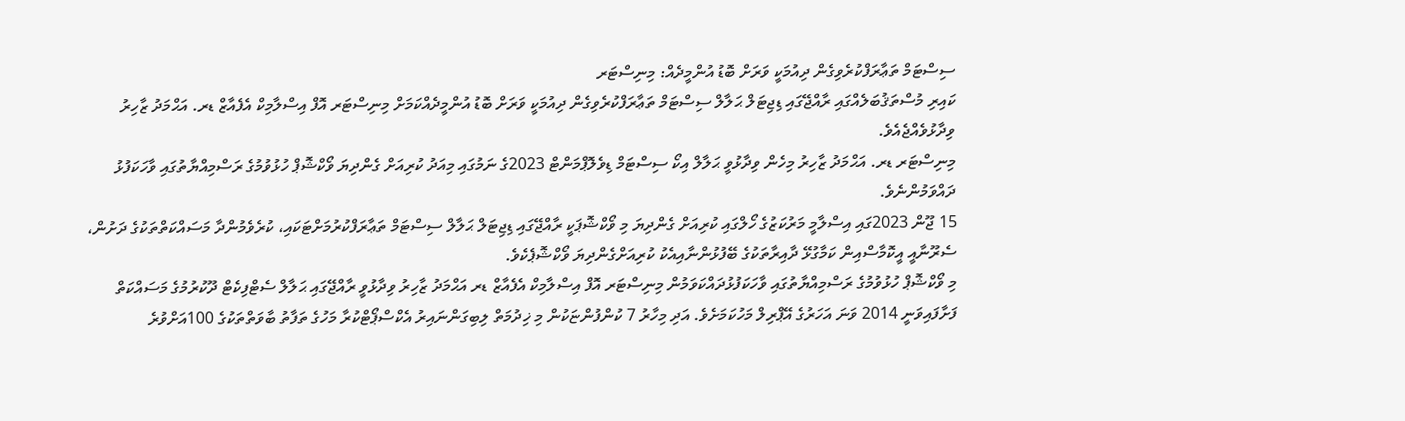ސިސްޓަމް ތަޢާރަފްކުރެވިގެން ދިއުމަކީ ވަރަށް ބޮޑު އުންމީދެއް: މިނިސްޓަރ
ކައިރި މުސްތަޤުބަލެއްގައި ރާއްޖޭގައި ޑިޖިޓަލް ޙަލާލް ސިސްޓަމް ތަޢާރަފްކުރެވިގެން ދިއުމަކީ ވަރަށް ބޮޑު އުންމީދެއްކަމަށް މިނިސްޓަރ އޮފް އިސްލާމިކް އެފެއާޒް ޑރ. އަޙްމަދު ޒާހިރު ވިދާޅުވެއްޖެއެވެ.
މިނިސްޓަރ ޑރ. އަޙްމަދު ޒާހިރު މިހެން ވިދާޅުވީ ޙަލާލް އިކޯ ސިސްޓަމް ޑިވެލޮޕްމަންޓް 2023ގެ ނަމުގައި މިއަދު ކުރިއަށް ގެންދިޔަ ވޯކްޝޮޕް ހުޅުވުމުގެ ރަސްމިއްޔާތުގައި ވާހަކަފުޅު ދައްވަމުންނެވެ.
15 ޖޫން 2023ގައި އިސްލާމީ މަރުކަޒުގެ ހޯލްގައި ކުރިއަށް ގެންދިޔަ މި ވޯކްޝޮޕަކީ ރާއްޖޭގައި ޑިޖިޓަލް ޙަލާލް ސިސްޓަމް ތަޢާރަފްކުރުމަށްޓަކައި، ކުރެވެމުންދާ މަސައްކަތްތަކުގެ ދަށުން، ސެރޫނާއީ އީކޮމާސްއިން ކަމާގުޅޭ ދާއިރާތަކުގެ ބޭފުޅުންނާއިއެކު ކުރިއަށްގެންދިޔަ ވޯކްޝޮޕެކެވެ.
މި ވޯކްޝޮޕް ހުޅުވުމުގެ ރަސްމިއްޔާތުގައި ވާހަކަފުޅުދައްކަވަމުން މިނިސްޓަރ އޮފް އިސްލާމިކް އެފެއާޒް ޑރ އަޙްމަދު ޒާހިރު ވިދާޅުވީ ރާއްޖޭގައި ޙަލާލް ސެޓްފިކެޓް ދޫކުރުމުގެ މަސައްކަތް ފަށާފައިވަނީ 2014 ވަނަ އަހަރުގެ އޭޕްރިލް މަހުކަމަށެވެ. އަދި މިހާރު 7 ކުންފުންޏަކުން މި ޚިދުމަތް ލިބިގަންނައިރު އެކްސްޕޯޓްކުރާ މަހުގެ ތަފާތު ބާވަތްތަކުގެ 100އަށްވުރެ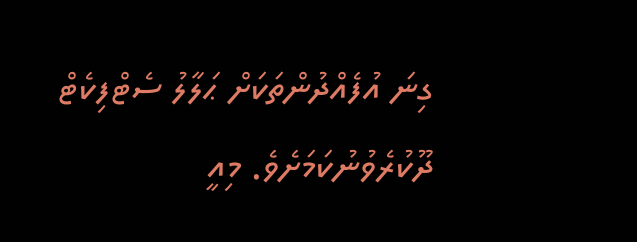ގިނަ އުފެއްދުންތަކަށް ޙަލާލު ސެޓްފިކެޓް ދޫކުރެވުނުކަމަށެވެ. މިއީ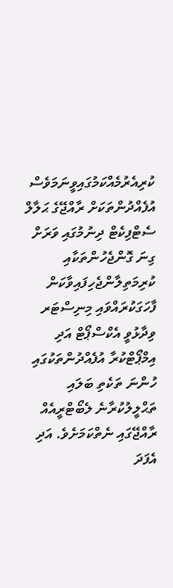ކުރިއެރުމެއްކަމުގައިވީނަމަވެސް އުފެއްދުންތަކަށް ރާއްޖޭގެ ޙަލާލް ސެޓްފިކެޓް ދިނުމުގައި ވަރަށް ގިނަ ގޮންޖެހުންތަކާއި ކުރިމަތިލާންޖެހިފައިވާކަން ފާހަގަކުރައްވައި މިނިސްޓަރ ވިދާޅުވީ އެކްސްޕޯޓް އަދި އިމްޕޯޓްކުރާ އުފެއްދުންތަކުގައި ހުންނަ ތަކެތި ބަލައި ތަޙްލީލުކުރާނެ ލެބޯޓްރީއެއް ރާއްޖޭގައި ނެތްކަމަށެވެ. އަދި އެފަދަ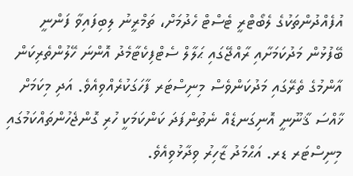އުފެއްދުންތަކުގެ ލެބޯޓްރީ ޓެސްޓް ހެދުމަށް، ތަމްރީނު ލިބިފައިވާ ފަންނީ ބޭފުޅުން މަދުކަމަށާއި ރާއްޖޭގައި ޙަލާލް ސެޓްފިކެޓާމެދު އޮންނަ ހޭލުންތެރިކަން އާންމުގެ ތެރޭގައި މަދުކަންވެސް މިނިސްޓަރ ފާހަގަކުރެއްވިއެވެ. އަދި މިކަމަށް ޚާއްސަ ޤާނޫނީ އޮނިގަނޑެއް ނެތުންފަދަ ކަންކަމަކީ ހުރި ގޮންޖެހުންތައްކަމުގައި މިނިސްޓަރ ޑރ. އަޙްމަދު ޒާހިރު ވިދާޅުވިއެވެ.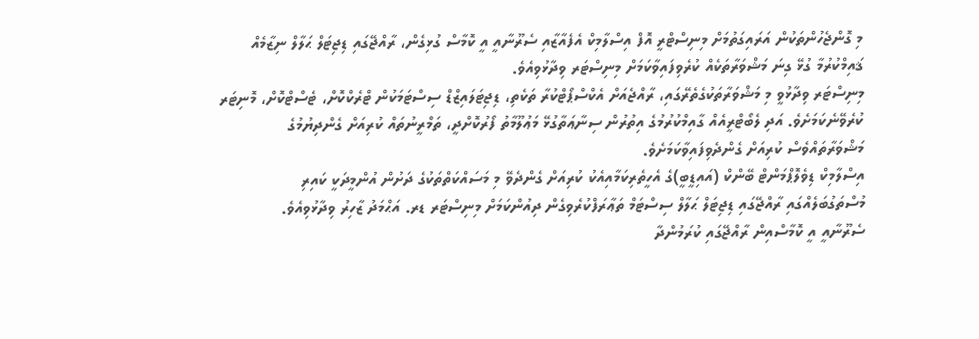މި ގޮންޖެހުންތަކުން އަރައިގަތުމަށް މިނިސްޓްރީ އޮފް އިސްލާމިކް އެފެއާޒާއި ސެރޫނާއީ އީ ކޮމާސް ގުޅިގެން، ރާއްޖޭގައި ޑިޖިޓަލް ޙަލާލް ނިޒާމެއް ޤައިމްކުރުމާ ގުޅޭ ގިނަ މަޝްވަރާތަކެއް ކުރެވިފައިވާކަމަށް މިނިސްޓަރ ވިދާޅުވިއެވެ.
މިނިސްޓަރ ވިދާޅުވީ މި މަޝްވަރާތަކުގެތެރޭގައި، ރާއްޖެއަށް އެކްސްޕޯޓްކުރާ ތަކެތި، ޑިޖިޓަލައިޒްޑް ސިސްޓަމަކުން ޓްރެކްކޮށް، ޓެސްޓްކޮށް، މޮނިޓަރ ކުރެވޭނެކަމަށެވެ. އަދި ލެބޯޓްރީއެއް ގާއިމްކުރުމުގެ އިތުރުން ސިނާޢަތާގުޅޭ މަޢުލޫމާތު ފޯރުކޮށްދީ، ތަމްރީނުތައް ކުރިއަށް ގެންދިޔުމުގެ މަޝްވަރާތައްވެސް ކުރިއަށް ގެންދެވިފައިވާކަމަށެވެ.
އިސްލާމިކް ޑިވެލޮޕްމަންޓް ބޭންކް (އައިޑީބީ)ގެ އެހީތެރިކަމާއިއެކު ކުރިއަށް ގެންދެވޭ މި މަސައްކަތްތަކުގެ ދަށުން އުންމީދަކީ ކައިރި މުސްތަގުބަލެއްގައި ރާއްޖޭގައި ޑިޖިޓަލް ޙަލާލް ސިސްޓަމް ތަޢާރަފްކުރެވިގެން ދިއުންކަމަށް މިނިސްޓަރ ޑރ. އަޙްމަދު ޒާހިރު ވިދާޅުވިއެވެ.
ސެރޫނާއީ އީ ކޮމާސްއިން ރާއްޖޭގައި ކުރަމުންދާ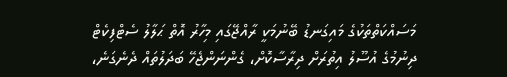މަސައްކަތްތަކުގެ މައިގަނޑު ބޭނުމަކީ ރާއްޖޭގައި މިހާރު އޮތް ޙަލާލު ސެޓްފިކެޓް ދިނުމުގެ އުސޫލު އިތުރަށް ދިރާސާކޮށް، ގެންނަންޖެހޭ ބަދަލުތައް ދެނެގަނެ،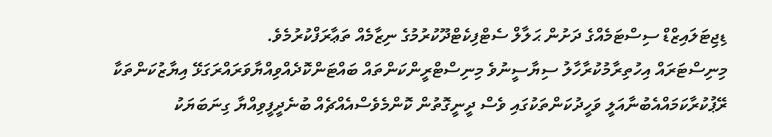ޑިޖިޓަލައިޒްޑް ސިސްޓަމެއްގެ ދަށުން ޙަލާލް ސެޓްފިކެޓްދޫކުރުމުގެ ނިޒާމެއް ތަޢާރަފްކުރުމެވެ.
މިނިސްޓަރައް އިހުތިރާމުކުރާހާލު ސިޔާސީނުވެ މިނިސްޓްރީންކަންތައް ބައްޓަންކޮދެއްވިއްޔާވަރައްރަގަޅޭ އިޔާޒުކަންތަކާ ރޭޕުކުރާކަމައްއެބުނާއަލީ ވަހީދުކަންތަކުގައި ވެސް ދީނީގޮތުން ކޮންމެވެސްއެއްޗެއް ބުނެދީފީވިއްޔާ ގިނަބަޔަކު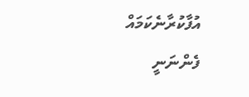އުފާކުރާނެކަމައް ފެންނަނީ